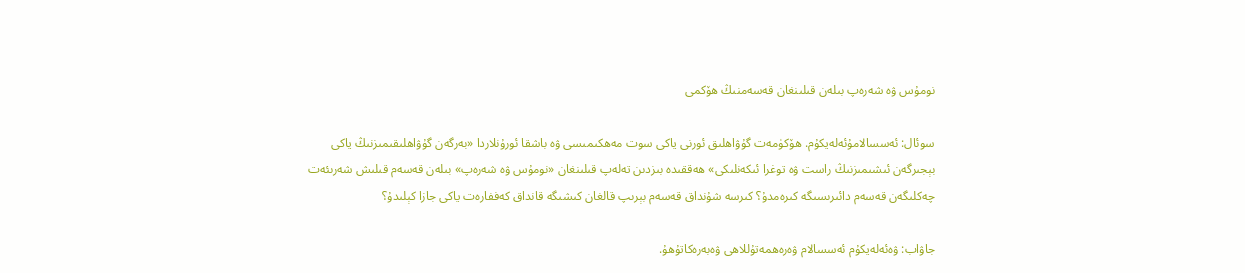نومۇس ۋە شەرەپ بىلەن قىلىنغان قەسەمنىڭ ھۆكمى

سوئال: ئەسسالامۇئەلەيكۇم. ھۆكۈمەت گۇۋاھلىق ئورنى ياكى سوت مەھكىمىسى ۋە باشقا ئورۇنلاردا «بەرگەن گۇۋاھلىقىمىزنىڭ ياكى بېجىرگەن ئىشىمىزنىڭ راست ۋە توغرا ئىكەنلىكى» ھەققىدە بىزدىن تەلەپ قىلىنغان «نومۇس ۋە شەرەپ» بىلەن قەسەم قىلىش شەرىئەت چەكلىگەن قەسەم دائىرىسىگە كىرەمدۇ؟ كىرسە شۇنداق قەسەم بېرىپ قالغان كىشىگە قانداق كەففارەت ياكى جازا كېلىدۇ؟

جاۋاب: ۋەئەلەيكۇم ئەسسالام ۋەرەھمەتۇللاھى ۋەبەرەكاتۇھۇ.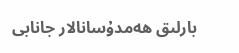بارلىق ھەمدۇسانالار جانابى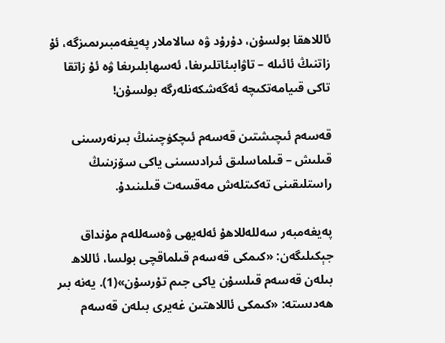ئاللاھقا بولسۇن، دۇرۇد ۋە سالاملار پەيغەمبىرىمىزگە، ئۇ زاتنىڭ ئائىلە – تاۋابىئاتلىرىغا، ئەسھابلىرىغا ۋە ئۇ زاتقا تاكى قىيامەتكىچە ئەگەشكەنلەرگە بولسۇن!

قەسەم ئىچىشتىن قەسەم ئىچكۈچىنىڭ بىرنەرسىنى قىلىش – قىلماسلىق ئىرادىسىنى ياكى سۆزىنىڭ راستلىقىنى تەكىتلەش مەقسەت قىلىنىدۇ.

پەيغەمبەر سەللەللاھۇ ئەلەيھى ۋەسەللەم مۇنداق جېكىلىگەن: «كىمكى قەسەم قىلماقچى بولسا، ئاللاھ بىلەن قەسەم قىلسۇن ياكى جىم تۇرسۇن»(1). يەنە بىر ھەدىستە: «كىمكى ئاللاھتىن غەيرى بىلەن قەسەم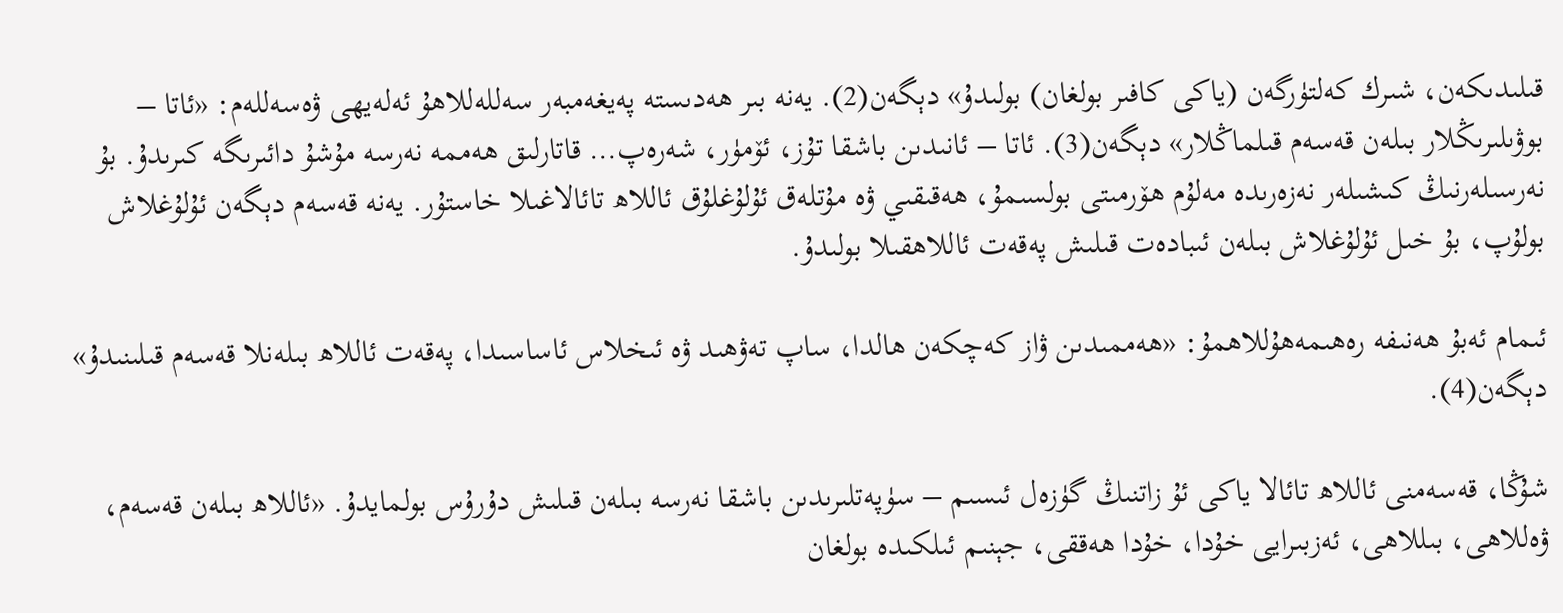قىلىدىكەن، شىرك كەلتۈرگەن (ياكى كافىر بولغان) بولىدۇ» دېگەن(2). يەنە بىر ھەدىستە پەيغەمبەر سەللەللاھۇ ئەلەيھى ۋەسەللەم: «ئاتا – بوۋىلىرىڭلار بىلەن قەسەم قىلماڭلار» دېگەن(3). ئاتا – ئانىدىن باشقا تۇز، ئۆمۈر، شەرەپ… قاتارلىق ھەممە نەرسە مۇشۇ دائىرىگە كىرىدۇ. بۇ نەرسىلەرنىڭ كىشىلەر نەزەرىدە مەلۇم ھۆرمىتى بولسىمۇ، ھەقىقىي ۋە مۇتلەق ئۇلۇغلۇق ئاللاھ تائالاغىلا خاستۇر. يەنە قەسەم دېگەن ئۇلۇغلاش بولۇپ، بۇ خىل ئۇلۇغلاش بىلەن ئىبادەت قىلىش پەقەت ئاللاھقىلا بولىدۇ.

ئىمام ئەبۇ ھەنىفە رەھىمەھۇللاھمۇ: «ھەممىدىن ۋاز كەچكەن ھالدا، ساپ تەۋھىد ۋە ئىخلاس ئاساسىدا، پەقەت ئاللاھ بىلەنلا قەسەم قىلىنىدۇ» دېگەن(4).

شۇڭا، قەسەمنى ئاللاھ تائالا ياكى ئۇ زاتنىڭ گۈزەل ئىسىم – سۈپەتلىرىدىن باشقا نەرسە بىلەن قىلىش دۇرۇس بولمايدۇ. «ئاللاھ بىلەن قەسەم، ۋەللاھى، بىللاھى، ئەزبىرايى خۇدا، خۇدا ھەققى، جېنىم ئىلكىدە بولغان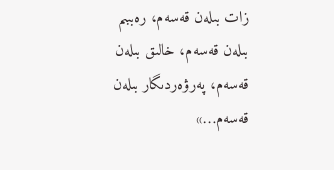زات بىلەن قەسەم، رەببىم بىلەن قەسەم، خالىق بىلەن قەسەم، پەرۋەردىگار بىلەن قەسەم…»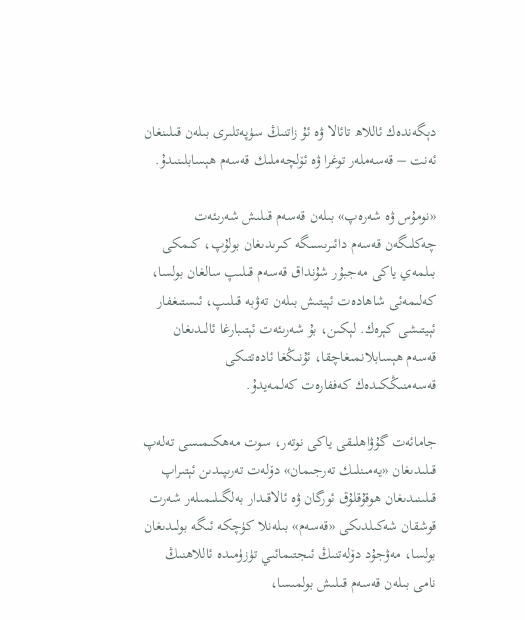دېگەندەك ئاللاھ تائالا ۋە ئۇ زاتنىڭ سۈپەتلىرى بىلەن قىلىنغان ئەنت – قەسەملەر توغرا ۋە ئۆلچەملىك قەسەم ھېسابلىنىدۇ.

«نومۇس ۋە شەرەپ» بىلەن قەسەم قىلىش شەرىئەت چەكلىگەن قەسەم دائىرىسىگە كىرىدىغان بولۇپ، كىمكى بىلمەي ياكى مەجبۇر شۇنداق قەسەم قىلىپ سالغان بولسا، كەلىمەئى شاھادەت ئېيتىش بىلەن تەۋبە قىلىپ، ئىستىغفار ئېيتىشى كېرەك. لېكىن، بۇ شەرىئەت ئېتىبارغا ئالىدىغان قەسەم ھېسابلانمىغاچقا، ئۇنىڭغا ئادەتتىكى قەسەمنىڭكىدەك كەففارەت كەلمەيدۇ.

جامائەت گۇۋاھلىقى ياكى نوتەر، سوت مەھكىمىسى تەلەپ قىلىدىغان «يەمىنلىك تەرجىمان» دۆلەت تەرىپىدىن ئېتىراپ قىلىنىدىغان ھوقۇقلۇق ئورگان ۋە ئالاقىدار بەلگىلىمىلەر شەرت قوشقان شەكىلدىكى «قەسەم» بىلەنلا كۈچكە ئىگە بولىدىغان بولسا، مەۋجۇد دۆلەتنىڭ ئىجتىمائىي تۈزۈمىدە ئاللاھنىڭ نامى بىلەن قەسەم قىلىش بولمىسا،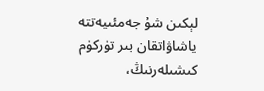لېكىن شۇ جەمئىيەتتە ياشاۋاتقان بىر تۈركۈم كىشىلەرنىڭ،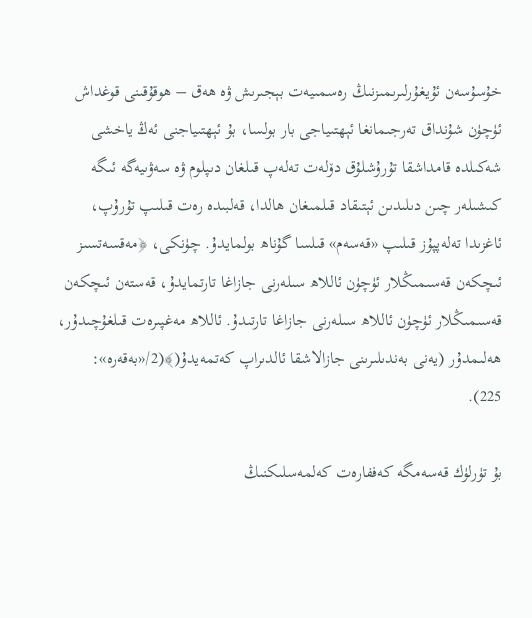خۇسۇسەن ئۇيغۇرلىرىمىزنىڭ رەسمىيەت بېجىرىش ۋە ھەق – ھوقۇقىنى قوغداش ئۈچۈن شۇنداق تەرجىمانغا ئېھتىياجى بار بولسا، بۇ ئېھتىياجنى ئەڭ ياخشى شەكىلدە قامداشقا تۇرۇشلۇق دۆلەت تەلەپ قىلغان دىپلوم ۋە سەۋىيەگە ئىگە كىشىلەر چىن دىلىدىن ئېتىقاد قىلمىغان ھالدا، قەلبىدە رەت قىلىپ تۇرۇپ، ئاغزىدا تەلەپپۇز قىلىپ «قەسەم» قىلسا گۇناھ بولمايدۇ. چۈنكى، ﴿مەقسەتسىز ئىچكەن قەسىمىڭلار ئۈچۈن ئاللاھ سىلەرنى جازاغا تارتمايدۇ، قەستەن ئىچكەن قەسىمىڭلار ئۈچۈن ئاللاھ سىلەرنى جازاغا تارتىدۇ. ئاللاھ مەغپىرەت قىلغۇچىدۇر، ھەلىمدۇر (يەنى بەندىلىرىنى جازالاشقا ئالدىراپ كەتمەيدۇ(﴾(2/«بەقەرە»: 225).

بۇ تۈرلۈك قەسەمگە كەففارەت كەلمەسلىكنىڭ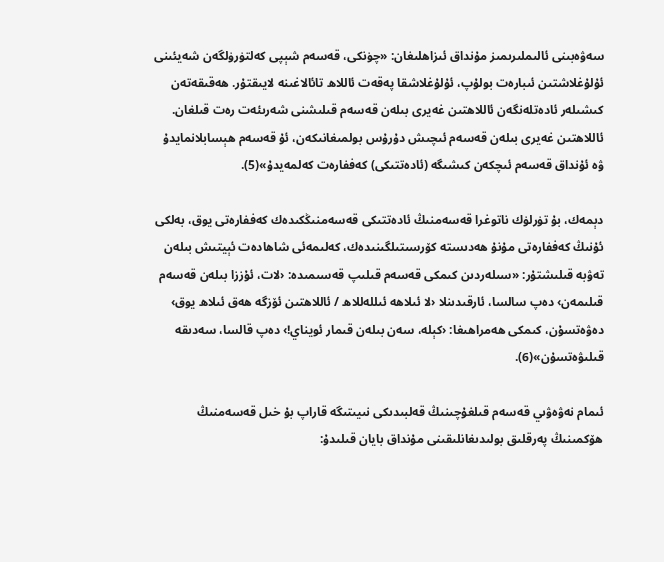سەۋەبىنى ئالىملىرىمىز مۇنداق ئىزاھلىغان: «چۈنكى، قەسەم شېپى كەلتۈرۈلگەن شەيئىنى ئۇلۇغلاشتىن ئىبارەت بولۇپ، ئۇلۇغلاشقا پەقەت ئاللاھ تائالاغىنە لايىقتۇر. ھەقىقەتەن كىشىلەر ئادەتلەنگەن ئاللاھتىن غەيرى بىلەن قەسەم قىلىشنى شەرىئەت رەت قىلغان. ئاللاھتىن غەيرى بىلەن قەسەم ئىچىش دۇرۇس بولمىغانىكەن، ئۇ قەسەم ھېسابلانمايدۇ ۋە ئۇنداق قەسەم ئىچكەن كىشىگە (ئادەتتىكى) كەففارەت كەلمەيدۇ»(5).

دېمەك، بۇ تۈرلۈك ناتوغرا قەسەمنىڭ ئادەتتىكى قەسەمنىڭكىدەك كەففارەتى يوق، بەلكى ئۇنىڭ كەففارەتى مۇنۇ ھەدىستە كۆرسىتىلگىنىدەك، كەلىمەئى شاھادەت ئېيتىش بىلەن تەۋبە قىلىشتۇر: «سىلەردىن كىمكى قەسەم قىلىپ قەسىمىدە: ‹لات، ئۇززا بىلەن قەسەم قىلىمەن› دەپ سالسا، ئارقىدىنلا ‹لا ئىلاھە ئىللەللاھ / ئاللاھتىن ئۆزگە ھەق ئىلاھ يوق› دەۋەتسۇن، كىمكى ھەمراھىغا: ‹كېلە، سەن بىلەن قىمار ئويناي!› دەپ قالسا، سەدىقە قىلىۋەتسۇن»(6).

ئىمام نەۋەۋىي قەسەم قىلغۇچىنىڭ قەلبىدىكى نىيىتىگە قاراپ بۇ خىل قەسەمنىڭ ھۆكمىنىڭ پەرقلىق بولىدىغانلىقىنى مۇنداق بايان قىلىدۇ: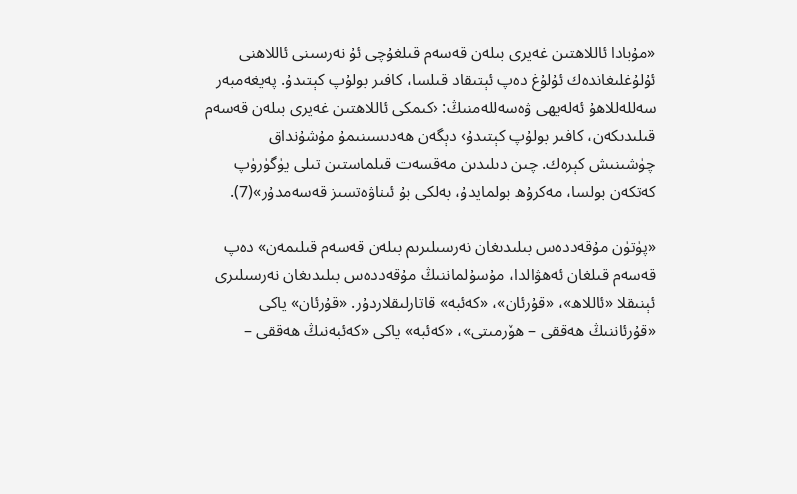«مۇبادا ئاللاھتىن غەيرى بىلەن قەسەم قىلغۇچى ئۇ نەرسىنى ئاللاھنى ئۇلۇغلىغاندەك ئۇلۇغ دەپ ئېتىقاد قىلسا، كافىر بولۇپ كېتىدۇ. پەيغەمبەر سەللەللاھۇ ئەلەيھى ۋەسەللەمنىڭ: ‹كىمكى ئاللاھتىن غەيرى بىلەن قەسەم قىلىدىكەن، كافىر بولۇپ كېتىدۇ› دېگەن ھەدىسىنىمۇ مۇشۇنداق چۈشىنىش كېرەك. چىن دىلىدىن مەقسەت قىلماستىن تىلى يۈگۈرۈپ كەتكەن بولسا، مەكرۇھ بولمايدۇ، بەلكى بۇ ئىناۋەتسىز قەسەمدۇر»(7).

«پۈتۈن مۇقەددەس بىلىدىغان نەرسىلىرىم بىلەن قەسەم قىلىمەن» دەپ قەسەم قىلغان ئەھۋالدا، مۇسۇلماننىڭ مۇقەددەس بىلىدىغان نەرسىلىرى ئېنىقلا «ئاللاھ»، «قۇرئان»، «كەئبە» قاتارلىقلاردۇر. «قۇرئان» ياكى «قۇرئاننىڭ ھەققى – ھۆرمىتى»، «كەئبە» ياكى «كەئبەنىڭ ھەققى –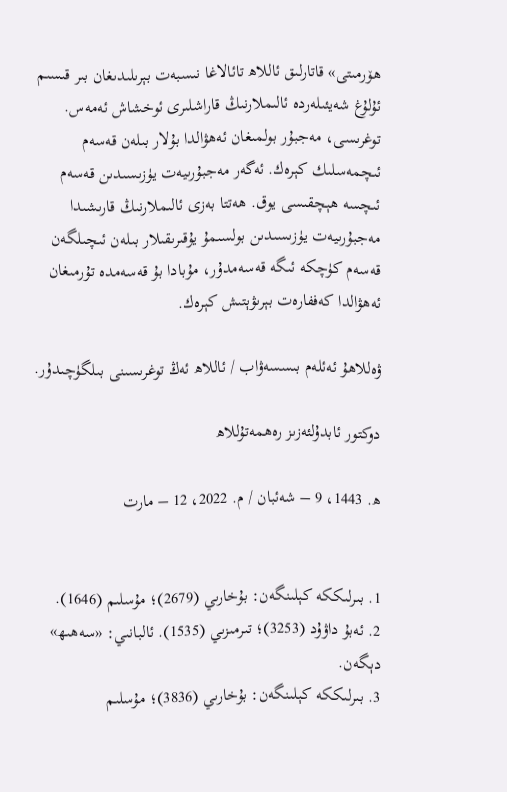ھۆرمىتى» قاتارلىق ئاللاھ تائالاغا نىسبەت بېرىلىدىغان بىر قىسىم ئۇلۇغ شەيئىلەردە ئالىملارنىڭ قاراشلىرى ئوخشاش ئەمەس. توغرىسى، مەجبۇر بولمىغان ئەھۋالدا بۇلار بىلەن قەسەم ئىچمەسلىك كېرەك. ئەگەر مەجبۇرىيەت يۈزىسىدىن قەسەم ئىچسە ھېچقىسى يوق. ھەتتا بەزى ئالىملارنىڭ قارىشىدا مەجبۇرىيەت يۈزىسىدىن بولسىمۇ يۇقىرىقىلار بىلەن ئىچىلگەن قەسەم كۈچكە ئىگە قەسەمدۇر، مۇبادا بۇ قەسەمدە تۇرمىغان ئەھۋالدا كەففارەت بېرىۋېتىش كېرەك.

ۋەللاھۇ ئەئلەم بىسسەۋاب / ئاللاھ ئەڭ توغرىسىنى بىلگۈچىدۇر.

دوكتور ئابدۇلئەزىز رەھمەتۇللاھ

ھ. 1443، 9 – شەئبان / م. 2022، 12 – مارت


1. بىرلىككە كېلىنگەن: بۇخارىي (2679)؛ مۇسلىم (1646).
2. ئەبۇ داۋۇد (3253)؛ تىرمىزىي (1535). ئالبانىي: «سەھىھ» دېگەن.
3. بىرلىككە كېلىنگەن: بۇخارىي (3836)؛ مۇسلىم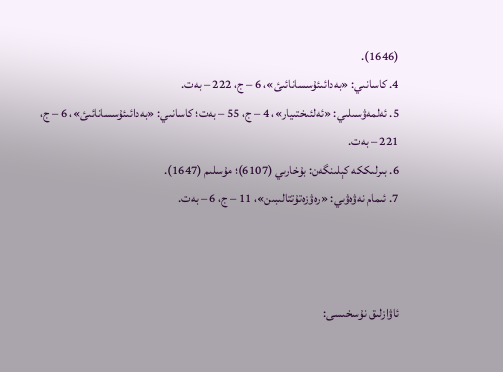(1646).
4. كاسانىي: «بەدائىئۇسسانائىئ»، 6 – ج، 222 – بەت.
5. ئەلمەۋسىلىي: «ئەلئىختىيار»، 4 – ج، 55 – بەت؛ كاسانىي: «بەدائىئۇسسانائىئ»، 6 – ج، 221 – بەت.
6. بىرلىككە كېلىنگەن: بۇخارىي (6107)؛ مۇسلىم (1647).
7. ئىمام نەۋەۋىي: «رەۋزەتۇتتالىبىن»، 11 – ج، 6 – بەت.



ئاۋازلىق نۇسخىسى: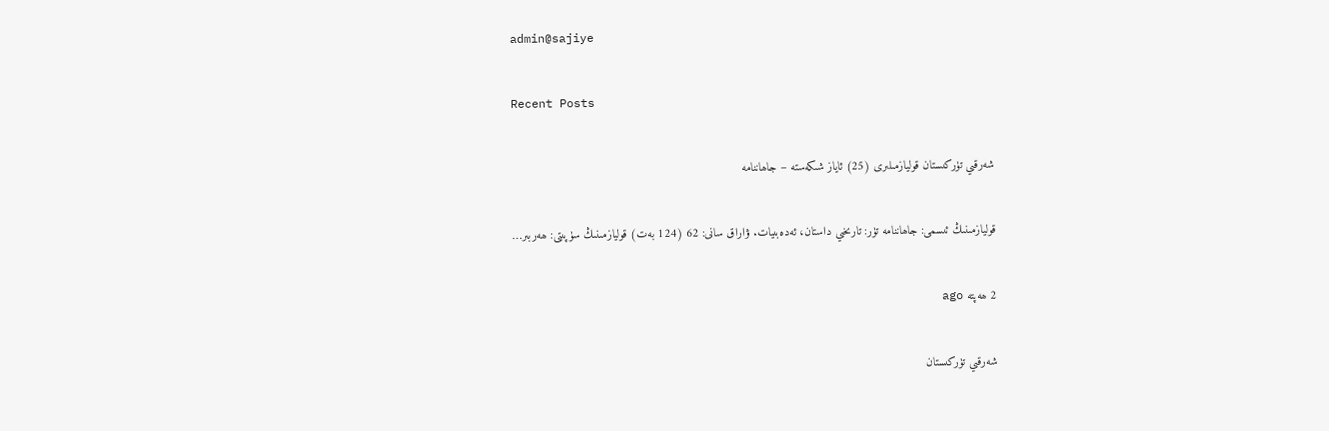admin@sajiye

Recent Posts

شەرقىي تۈركىستان قوليازمىلىرى (25) ئاياز شىكەستە – جاھاننامە

قوليازمىنىڭ ئىسمى: جاھاننامە تۈر: تارىخىي داستان، ئەدەبىيات. ۋاراق سانى: 62 (124 بەت) قوليازمىنىڭ سۈپىتى: ھەربىر…

2 ھەپتە ago

شەرقىي تۈركىستان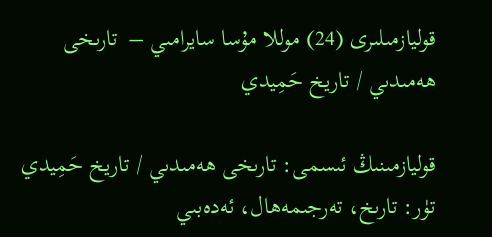قوليازمىلىرى (24) موللا مۇسا سايرامىي –  تارىخى ھەمىدىي / تاريخ حَمِيدي

قوليازمىنىڭ ئىسمى: تارىخى ھەمىدىي / تاريخ حَمِيدي تۈر: تارىخ، تەرجىمەھال، ئەدەبىي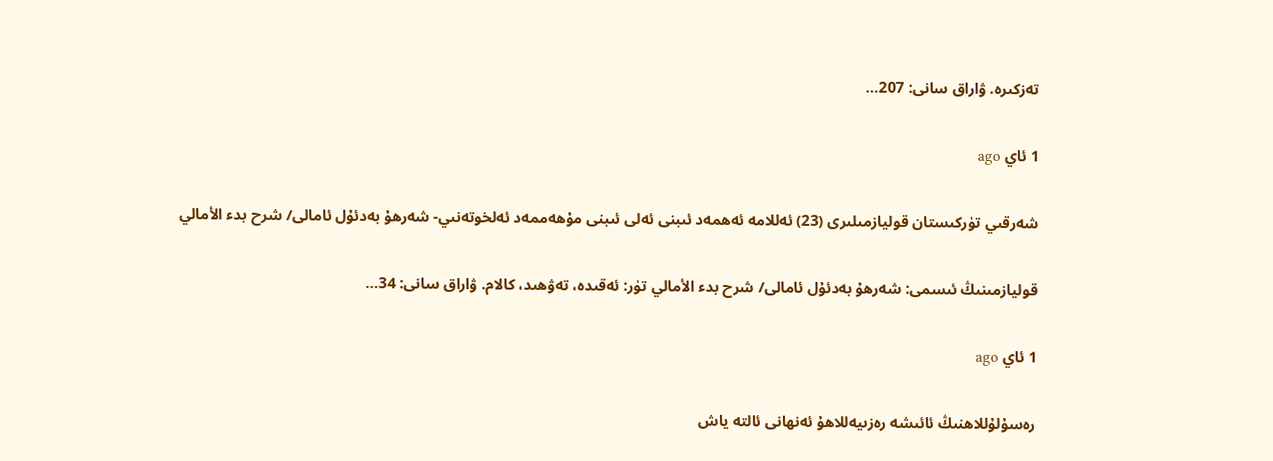تەزكىرە. ۋاراق سانى: 207…

1 ئاي ago

شەرقىي تۈركىستان قوليازمىلىرى (23) ئەللامە ئەھمەد ئىبنى ئەلى ئىبنى مۇھەممەد ئەلخوتەنىي- شەرھۇ بەدئۇل ئامالى/ شرح بدء الأمالي

قوليازمىنىڭ ئىسمى: شەرھۇ بەدئۇل ئامالى/ شرح بدء الأمالي تۈر: ئەقىدە، تەۋھىد، كالام. ۋاراق سانى: 34…

1 ئاي ago

رەسۇلۇللاھنىڭ ئائىشە رەزىيەللاھۇ ئەنھانى ئالتە ياش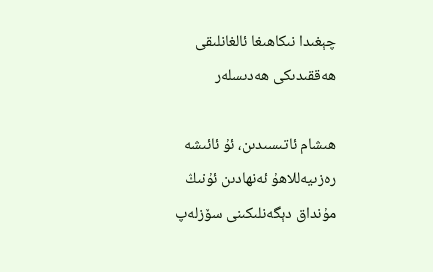چېغىدا نىكاھىغا ئالغانلىقى ھەققىدىكى ھەدىسلەر

ھىشام ئاتىسىدىن، ئۇ ئائىشە رەزىيەللاھۇ ئەنھادىن ئۇنىڭ مۇنداق دېگەنلىكىنى سۆزلەپ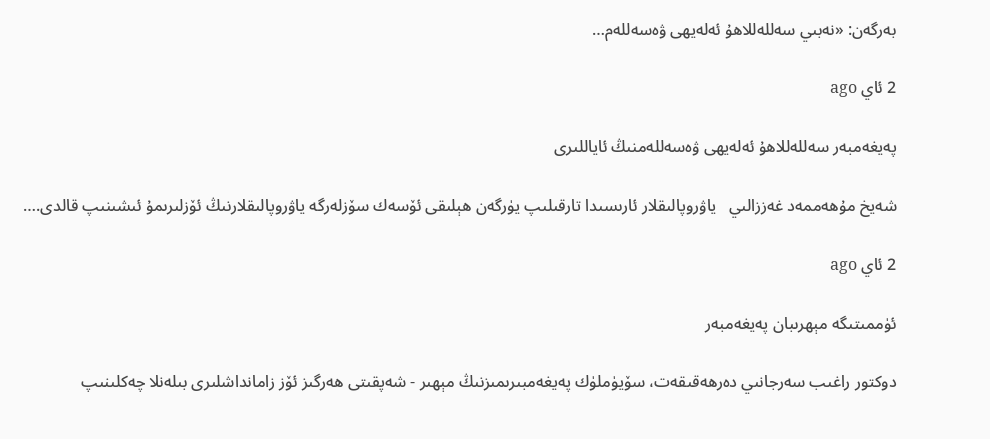بەرگەن: «نەبىي سەللەللاھۇ ئەلەيھى ۋەسەللەم…

2 ئاي ago

پەيغەمبەر سەللەللاھۇ ئەلەيھى ۋەسەللەمنىڭ ئاياللىرى

شەيخ مۇھەممەد غەززالىي   ياۋروپالىقلار ئارىسىدا تارقىلىپ يۈرگەن ھېلىقى ئۆسەك سۆزلەرگە ياۋروپالىقلارنىڭ ئۆزلىرىمۇ ئىشىنىپ قالدى.…

2 ئاي ago

ئۈممىتىگە مېھرىبان پەيغەمبەر

دوكتور راغىب سەرجانىي دەرھەقىقەت، سۆيۈملۈك پەيغەمبىرىمىزنىڭ مېھىر - شەپقىتى ھەرگىز ئۆز زامانداشلىرى بىلەنلا چەكلىنىپ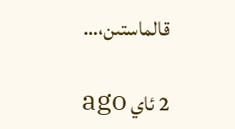قالماستىن،…

2 ئاي ago